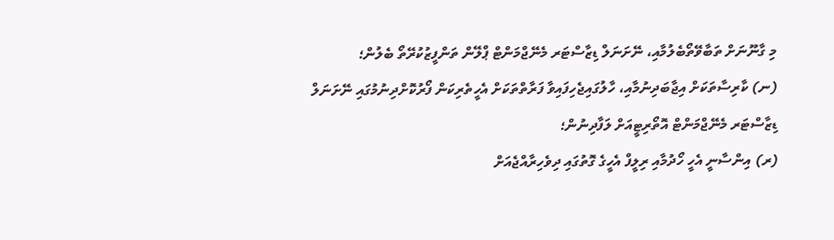މި ގާނޫނަށް ތަބާވޭތޯބެލުމާއި، ނޭށަނަލް ޑިޒާސްޓަރ މެނޭޖްމަންޓް ޕްލޭން ތަންފީޒުކުރޭތޯ ބެލުން؛
(ނ) ކާރިސާތަކަށް އިޖާބަދިނުމާއި، ހާލުގައިޖެހިފައިވާ ފަރާތްތަކަށް އެހީތެރިކަން ފޯރުކޮށްދިނުމުގައި ނޭށަނަލް ޑިޒާސްޓަރ މެނޭޖްމަންޓް އޮތޯރިޓީއަށް ލަފާދިނުން؛
(ރ) އިންސާނީ އެހީ ހޯދުމާއި ރިލީފް އެހީގެ ގޮތުގައި ދިވެހިރާއްޖެއަށް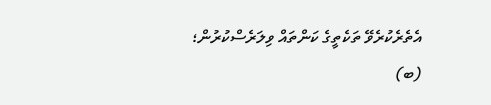އެތެރެކުރެވޭ ތަކެތީގެ ކަންތައް ވިލަރެސްކުރުން؛
(ބ)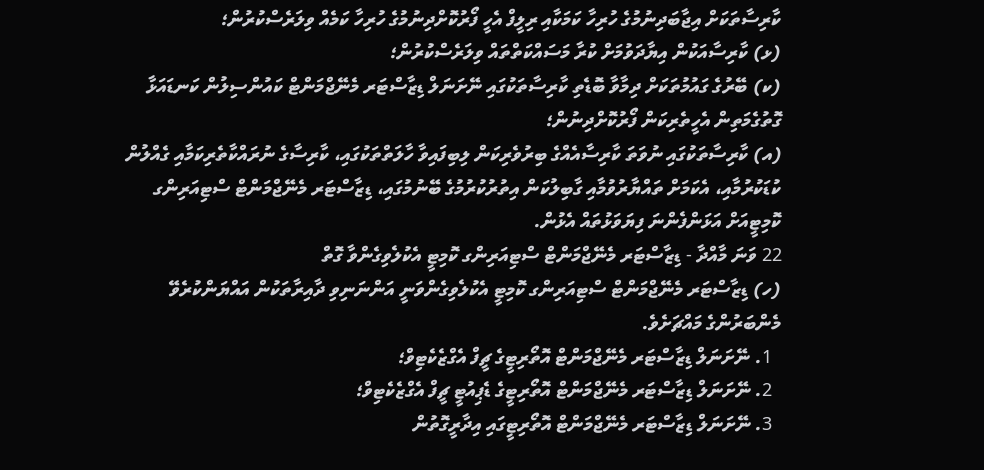ކާރިސާތަކަށް އިޖާބަދިނުމުގެ ހުރިހާ ކަމަކާއި ރިލީފް އެހީ ފޯރުކޮށްދިނުމުގެ ހުރިހާ ކަމެއް ވިލަރެސްކުރުން؛
(ޅ) ކާރިސާއަކުން އިޔާދަވުމަށް ކުރާ މަސައްކަތްތައް ވިލަރެސްކުރުން؛
(ކ) ބޭރުގެ ގައުމުތަކަށް ދިމާވާ ބޮޑެތި ކާރިސާތަކުގައި ނޭށަނަލް ޑިޒާސްޓަރ މެނޭޖްމަންޓް ކައުންސިލުން ކަނޑައަޅާ ގޮތުގެމަތިން އެހީތެރިކަން ފޯރުކޮށްދިނުން؛
(އ) ކާރިސާތަކުގައި ނުވަތަ ކާރިސާއެއްގެ ބިރުވެރިކަން ލިބިފައިވާ ހާލަތްތަކުގައި، ކާރިސާގެ ނުރައްކާތެރިކަމާއި ގެއްލުން ކުޑަކުރުމާއި، އެކަމަށް ތައްޔާރުވުމާއި ގާބިލުކަން އިތުރުކުރުމުގެ ބޭނުމުގައި، ޑިޒާސްޓަރ މެނޭޖްމަންޓް ސްޓިއަރިންގ ކޮމިޓީއަށް އަޅަންފެންނަ ފިޔަވަޅުތައް އެޅުން.
22 ވަނަ މާއްދާ - ޑިޒާސްޓަރ މެނޭޖްމަންޓް ސްޓިއަރިންގ ކޮމިޓީ އެކުލެވިގެންވާ ގޮތް
(ހ) ޑިޒާސްޓަރ މެނޭޖްމަންޓް ސްޓިއަރިންގ ކޮމިޓީ އެކުލެވިގެންވަނީ އަންނަނިވި ދާއިރާތަކުން އައްޔަންކުރެވޭ މެންބަރުންގެ މައްޗަށެވެ.
  1. ނޭށަނަލް ޑިޒާސްޓަރ މެނޭޖްމަންޓް އޮތޯރިޓީގެ ޗީފް އެގްޒެކެޓިވް؛
  2. ނޭށަނަލް ޑިޒާސްޓަރ މެނޭޖްމަންޓް އޮތޯރިޓީގެ ޑެޕިއުޓީ ޗީފް އެގްޒެކެޓިވް؛
  3. ނޭށަނަލް ޑިޒާސްޓަރ މެނޭޖްމަންޓް އޮތޯރިޓީގައި އިދާރީގޮތުން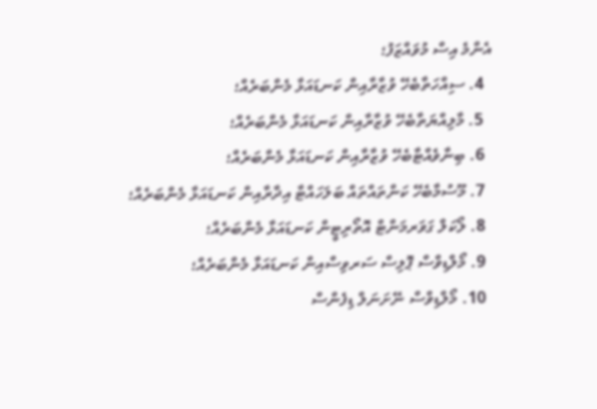އެންމެ އިސް މުވައްޒަފު؛
  4. ސިއްހަތާބެހޭ ވުޒާރާއިން ކަނޑައަޅާ މެންބަރެއް؛
  5. މާލިއްޔަތާބެހޭ ވުޒާރާއިން ކަނޑައަޅާ މެންބަރެއް؛
  6. ބިނާވެއްޓާބެހޭ ވުޒާރާއިން ކަނޑައަޅާ މެންބަރެއް؛
  7. މޫސުމާބެހޭ ކަންތައްތައް ބަލަހައްޓާ އިދާރާއިން ކަނޑައަޅާ މެންބަރެއް؛
  8. ލޯކަލް ގަވަރމަންޓް އޮތޯރިޓީން ކަނޑައަޅާ މެންބަރެއް؛
  9. މޯލްޑިވްސް ޕޮލިސް ސަރވިސްއިން ކަނޑައަޅާ މެންބަރެއް؛
  10. މޯލްޑިވްސް ނޭށަނަލް ޑިފެންސް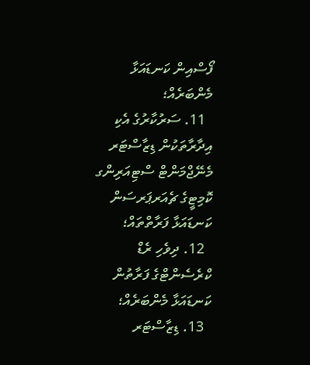ފޯސްއިން ކަނޑައަޅާ މެންބަރެއް؛
  11. ސަރުކާރުގެ އެކި އިދާރާތަކުން ޑިޒާސްޓަރ މެނޭޖްމަންޓް ސްޓިއަރިންގ ކޮމިޓީގެ ޗެއަރޕަރސަން ކަނޑައަޅާ ފަރާތްތައް؛
  12. ދިވެހި ރެޑް ކްރެސެންޓްގެ ފަރާތުން ކަނޑައަޅާ މެންބަރެއް؛
  13. ޑިޒާސްޓަރ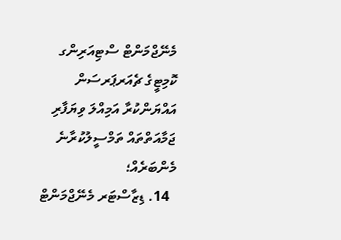މެނޭޖްމަންޓް ސްޓިއަރިންގ ކޮމިޓީގެ ޗެއަރޕަރސަން އައްޔަންކުރާ އަމިއްލަ ވިޔަފާރި ޖަމާއަތްތައް ތަމްސީލުކުރާނެ މެންބަރެއް؛
  14. ޑިޒާސްޓަރ މެނޭޖްމަންޓް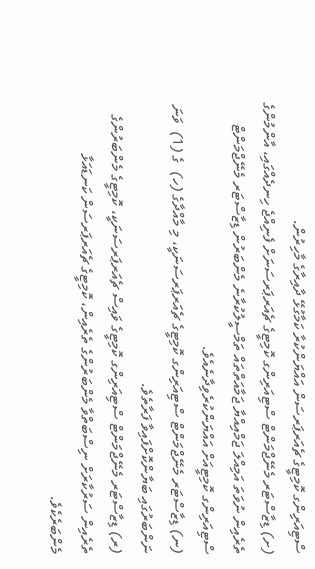ސްޓިއަރިންގ ކޮމިޓީގެ ޗެއަރޕަރސަން އައްޔަންކުރާ ކަމާގުޅޭ ދާއިރާގެ މާހިރުން.
(ށ) ޑިޒާސްޓަރ މެނޭޖްމަންޓް ސްޓިއަރިންގ ކޮމިޓީގެ ޗެއަރޕަރސަނަށް ފެނިއްޖެ ހިނދެއްގައި، އާންމުންގެ ތެރެއިން ނުވަތަ އަމިއްލަ ޖަމްއިއްޔާ ޖަމާއަތްތައް ތަމްސީލުކުރާނެ މެންބަރުން ޑިޒާސްޓަރ މެނޭޖްމަންޓް ސްޓިއަރިންގ ކޮމިޓީއަށް އައްޔަންކުރެވިދާނެއެވެ.
(ނ) ޑިޒާސްޓަރ މެނޭޖްމަންޓް ސްޓިއަރިންގ ކޮމިޓީގެ ޗެއަރޕަރސަނަކީ، މި މާއްދާގެ (ހ)  ގެ (1)  ވަނަ ނަންބަރުގައި ބަޔާންކޮށްފައިވާ ފަރާތެވެ.
(ރ) ޑިޒާސްޓަރ މެނޭޖްމަންޓް ސްޓިއަރިންގ ކޮމިޓީގެ ވައިސް ޗެއަރޕަރސަނަކީ، ކޮމިޓީގެ މެންބަރުންގެ ތެރެއިން ސަރުކާރަށް ނިސްބަތްވާ މެންބަރުންގެ ތެރެއިން، ކޮމިޓީގެ ޗެއަރޕަރސަން ކަނޑައަޅާ މެންބަރެކެވެ.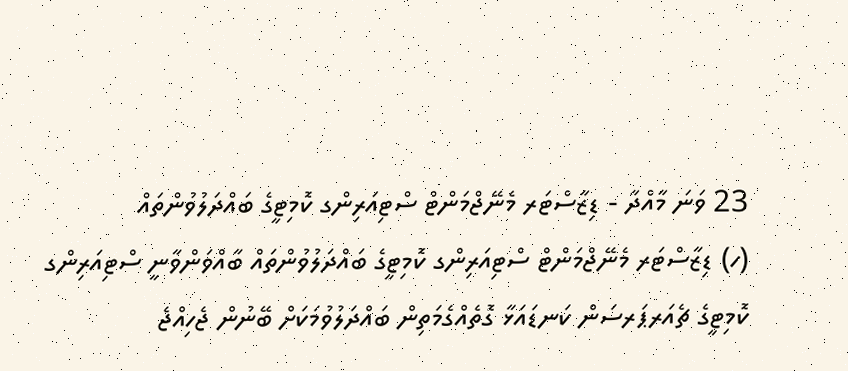23 ވަނަ މާއްދާ - ޑިޒާސްޓަރ މެނޭޖްމަންޓް ސްޓިއަރިންގ ކޮމިޓީގެ ބައްދަލުވުންތައް
(ހ) ޑިޒާސްޓަރ މެނޭޖްމަންޓް ސްޓިއަރިންގ ކޮމިޓީގެ ބައްދަލުވުންތައް ބާއްވަންވާނީ ސްޓިއަރިންގ ކޮމިޓީގެ ޗެއަރޕަރސަން ކަނޑައަޅާ ގޮތެއްގެމަތިން ބައްދަލުވުމަކަށް ބޭނުން ޖެހިއްޖެ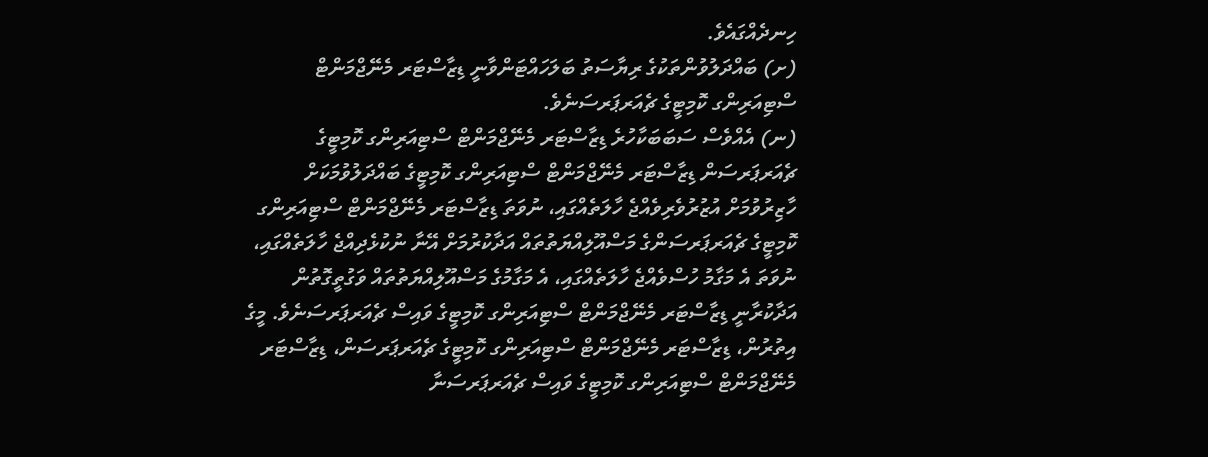ހިނދެއްގައެވެ.
(ށ) ބައްދަލުވުންތަކުގެ ރިޔާސަތު ބަލަހައްޓަންވާނީ ޑިޒާސްޓަރ މެނޭޖްމަންޓް ސްޓިއަރިންގ ކޮމިޓީގެ ޗެއަރޕަރސަނެވެ.
(ނ) އެއްވެސް ސަބަބަކާހުރެ ޑިޒާސްޓަރ މެނޭޖްމަންޓް ސްޓިއަރިންގ ކޮމިޓީގެ ޗެއަރޕަރސަން ޑިޒާސްޓަރ މެނޭޖްމަންޓް ސްޓިއަރިންގ ކޮމިޓީގެ ބައްދަލުވުމަކަށް ހާޒިރުވުމަށް އުޒުރުވެރިވެއްޖެ ހާލަތެއްގައި، ނުވަތަ ޑިޒާސްޓަރ މެނޭޖްމަންޓް ސްޓިއަރިންގ ކޮމިޓީގެ ޗެއަރޕަރސަންގެ މަސްއޫލިއްޔަތުތައް އަދާކުރުމަށް އޭނާ ނުކުޅެދިއްޖެ ހާލަތެއްގައި، ނުވަތަ އެ މަގާމު ހުސްވެއްޖެ ހާލަތެއްގައި، އެ މަގާމުގެ މަސްއޫލިއްޔަތުތައް ވަގުތީގޮތުން އަދާކުރާނީ ޑިޒާސްޓަރ މެނޭޖްމަންޓް ސްޓިއަރިންގ ކޮމިޓީގެ ވައިސް ޗެއަރޕަރސަނެވެ. މީގެ އިތުރުން، ޑިޒާސްޓަރ މެނޭޖްމަންޓް ސްޓިއަރިންގ ކޮމިޓީގެ ޗެއަރޕަރސަން، ޑިޒާސްޓަރ މެނޭޖްމަންޓް ސްޓިއަރިންގ ކޮމިޓީގެ ވައިސް ޗެއަރޕަރސަނާ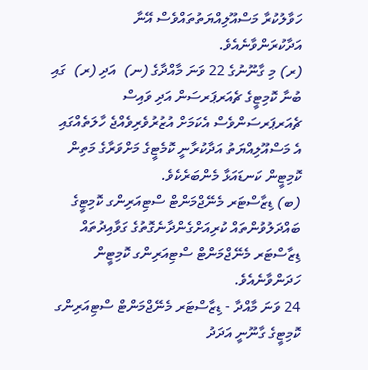ހަވާލުކުރާ މަސްއޫލިއްޔަތުތައްވެސް އޭނާ އަދާކުރަންވާނެއެވެ.
(ރ) މި ގާނޫނުގެ 22 ވަނަ މާއްދާގެ (ނ)  އަދި (ރ)  ގައި ބުނާ ކޮމިޓީގެ ޗެއަރޕަރސަން އަދި ވައިސް ޗެއަރޕަރސަންވެސް އެކަމަށް އުޒުރުވެރިވެއްޖެ ހާލަތެއްގައި އެ މަސްއޫލިއްޔަތު އަދާކުރާނީ ކޮމެޓީގެ މަށްވަރާގެ މަތިން ކޮމިޓީން ކަނޑައަޅާ މެންބަރެކެވެ.
(ބ) ޑިޒާސްޓަރ މެނޭޖްމަންޓް ސްޓިއަރިންގ ކޮމިޓީގެ ބައްދަލުވުންތައް ކުރިއަށްގެންދާނެގޮތުގެ ގަވާއިދުތައް ޑިޒާސްޓަރ މެނޭޖްމަންޓް ސްޓިއަރިންގ ކޮމިޓީން ހަދަންވާނެއެވެ.
24 ވަނަ މާއްދާ - ޑިޒާސްޓަރ މެނޭޖްމަންޓް ސްޓިއަރިންގ ކޮމިޓީގެ ގާނޫނީ އަދަދު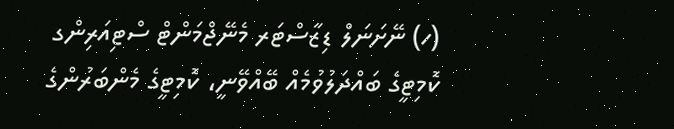(ހ) ނޭށަނަލް ޑިޒާސްޓަރ މެނޭޖްމަންޓް ސްޓިއަރިންގ ކޮމިޓީގެ ބައްދަލުވުމެއް ބޭއްވޭނީ، ކޮމިޓީގެ މެންބަރުންގެ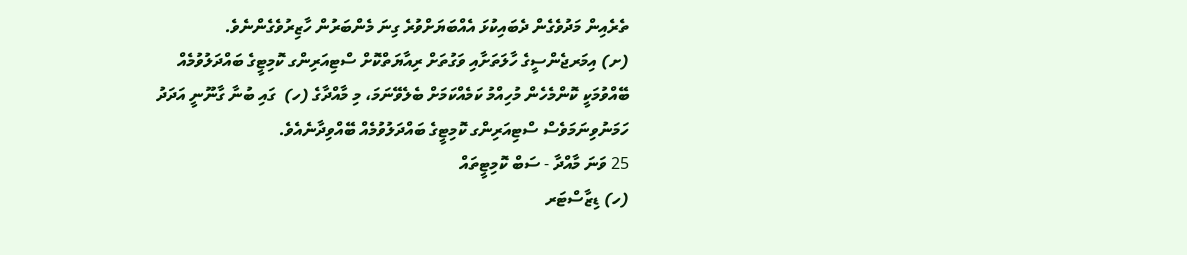ތެރެއިން މަދުވެގެން ދެބައިކުޅަ އެއްބަޔަށްވުރެ ގިނަ މެންބަރުން ހާޒިރުވެގެންނެވެ.
(ށ) އިމަރޖެންސީގެ ހާލަތަށާއި ވަގުތަށް ރިއާޔަތްކޮށް ސްޓިއަރިންގ ކޮމިޓީގެ ބައްދަލުވުމެއް ބޭއްވުމަކީ ކޮންމެހެން މުހިއްމު ކަމެއްކަމަށް ބެލެވޭނަމަ، މި މާއްދާގެ (ހ)  ގައި ބުނާ ގާނޫނީ އަދަދު ހަމަނުވިނަމަވެސް ސްޓިއަރިންގ ކޮމިޓީގެ ބައްދަލުވުމެއް ބޭއްވިދާނެއެވެ.
25 ވަނަ މާއްދާ - ސަބް ކޮމިޓީތައް
(ހ) ޑިޒާސްޓަރ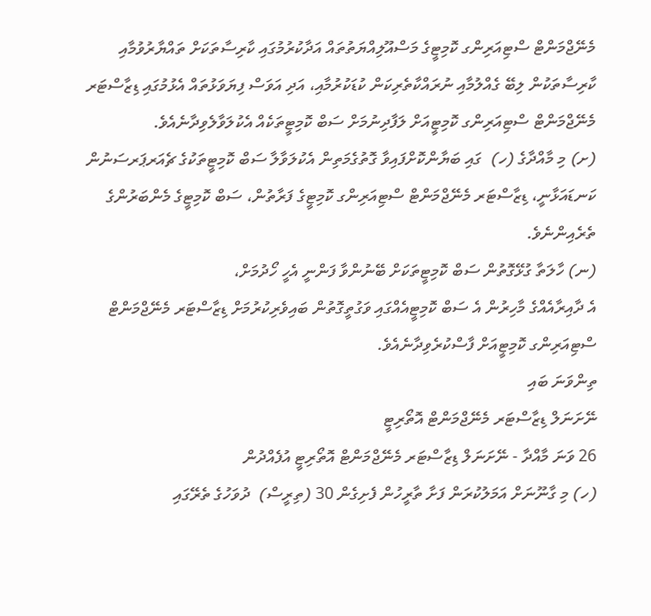މެނޭޖްމަންޓް ސްޓިއަރިންގ ކޮމިޓީގެ މަސްއޫލިއްޔަތުތައް އަދާކުރުމުގައި ކާރިސާތަކަށް ތައްޔާރުވުމާއި ކާރިސާތަކުން ލިބޭ ގެއްލުމާއި ނުރައްކާތެރިކަން ކުޑަކުރުމާއި، އަދި އަވަސް ފިޔަވަޅުތައް އެޅުމުގައި ޑިޒާސްޓަރ މެނޭޖްމަންޓް ސްޓިއަރިންގ ކޮމިޓީއަށް ލަފާދިނުމަށް ސަބް ކޮމިޓީތަކެއް އެކުލަވާލެވިދާނެއެވެ.
(ށ) މި މާއްދާގެ (ހ)  ގައި ބަޔާންކޮށްފައިވާ ގޮތުގެމަތިން އެކުލަވާލާ ސަބް ކޮމިޓީތަކުގެ ޗެއަރޕަރސަނުން ކަނޑައަޅާނީ، ޑިޒާސްޓަރ މެނޭޖްމަންޓް ސްޓިއަރިންގ ކޮމިޓީގެ ފަރާތުން، ސަބް ކޮމިޓީގެ މެންބަރުންގެ ތެރެއިންނެވެ.
(ނ) ހާލަތާ ގުޅޭގޮތުން ސަބް ކޮމިޓީތަކަށް ބޭނުންވާ ފަންނީ އެހީ ހޯދުމަށް،
އެ ދާއިރާއެއްގެ މާހިރުން އެ ސަބް ކޮމިޓީއެއްގައި ވަގުތީގޮތުން ބައިވެރިކުރުމަށް ޑިޒާސްޓަރ މެނޭޖްމަންޓް ސްޓިއަރިންގ ކޮމިޓީއަށް ފާސްކުރެވިދާނެއެވެ.
ތިންވަނަ ބައި
ނޭށަނަލް ޑިޒާސްޓަރ މެނޭޖްމަންޓް އޮތޯރިޓީ
26 ވަނަ މާއްދާ - ނޭށަނަލް ޑިޒާސްޓަރ މެނޭޖްމަންޓް އޮތޯރިޓީ އުފެއްދުން
(ހ) މި ގާނޫނަށް އަމަލުކުރަން ފަށާ ތާރީހުން ފެށިގެން 30 (ތިރީސް)  ދުވަހުގެ ތެރޭގައި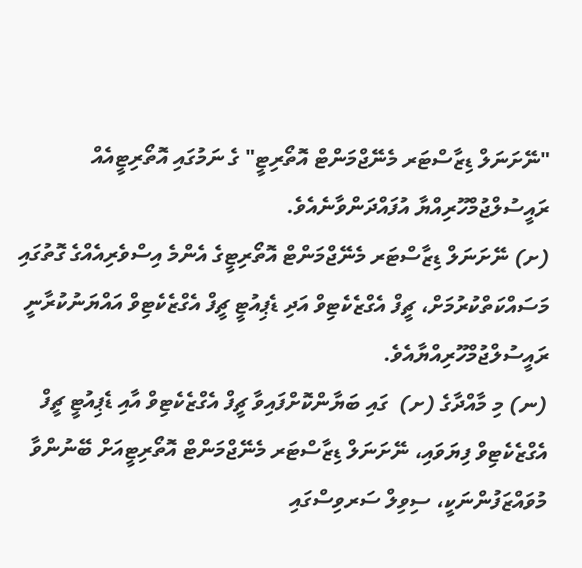"ނޭށަނަލް ޑިޒާސްޓަރ މެނޭޖްމަންޓް އޮތޯރިޓީ" ގެ ނަމުގައި އޮތޯރިޓީއެއް ރައީސުލްޖުމްހޫރިއްޔާ އުފައްދަންވާނެއެވެ.
(ށ) ނޭށަނަލް ޑިޒާސްޓަރ މެނޭޖްމަންޓް އޮތޯރިޓީގެ އެންމެ އިސްވެރިއެއްގެ ގޮތުގައި މަސައްކަތްކުރުމަށް، ޗީފް އެގްޒެކެޓިވް އަދި ޑެޕިއުޓީ ޗީފް އެގްޒެކެޓިވް އައްޔަނުކުރާނީ ރައީސުލްޖުމްހޫރިއްޔާއެވެ.
(ނ) މި މާއްދާގެ (ށ)  ގައި ބަޔާންކޮށްފައިވާ ޗީފް އެގްޒެކެޓިވް އާއި ޑެޕިއުޓީ ޗީފް އެގްޒެކެޓިވް ފިޔަވައި، ނޭށަނަލް ޑިޒާސްޓަރ މެނޭޖްމަންޓް އޮތޯރިޓީއަށް ބޭނުންވާ މުވައްޒަފުންނަކީ، ސިވިލް ސަރވިސްގައި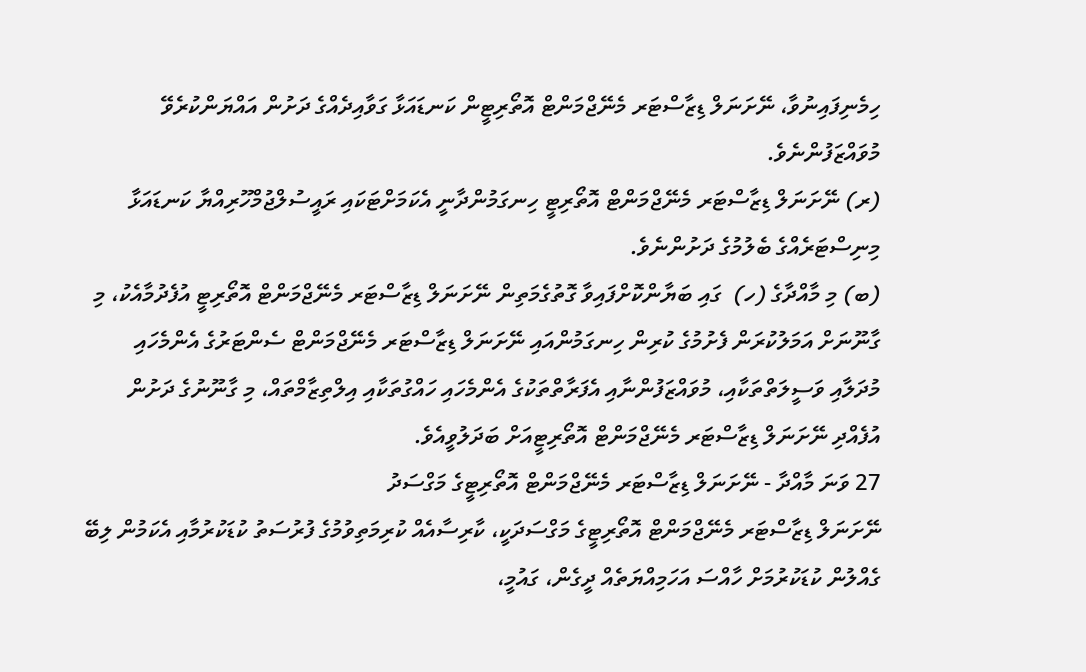ހިމެނިފައިނުވާ، ނޭށަނަލް ޑިޒާސްޓަރ މެނޭޖްމަންޓް އޮތޯރިޓީން ކަނޑައަޅާ ގަވާއިދެއްގެ ދަށުން އައްޔަންކުރެވޭ މުވައްޒަފުންނެވެ.
(ރ) ނޭށަނަލް ޑިޒާސްޓަރ މެނޭޖްމަންޓް އޮތޯރިޓީ ހިނގަމުންދާނީ އެކަމަށްޓަކައި ރައީސުލްޖުމްހޫރިއްޔާ ކަނޑައަޅާ މިނިސްޓަރެއްގެ ބެލުމުގެ ދަށުންނެވެ.
(ބ) މި މާއްދާގެ (ހ)  ގައި ބަޔާންކޮށްފައިވާ ގޮތުގެމަތިން ނޭށަނަލް ޑިޒާސްޓަރ މެނޭޖްމަންޓް އޮތޯރިޓީ އުފެދުމާއެކު، މި ގާނޫނަށް އަމަލުކުރަން ފެށުމުގެ ކުރިން ހިނގަމުންއައި ނޭށަނަލް ޑިޒާސްޓަރ މެނޭޖްމަންޓް ސެންޓަރުގެ އެންމެހައި މުދަލާއި ވަސީލަތްތަކާއި، މުވައްޒަފުންނާއި އެފަރާތްތަކުގެ އެންމެހައި ހައްގުތަކާއި އިލްތިޒާމްތައް، މި ގާނޫނުގެ ދަށުން އުފެއްދި ނޭށަނަލް ޑިޒާސްޓަރ މެނޭޖްމަންޓް އޮތޯރިޓީއަށް ބަދަލުވީއެވެ.
27 ވަނަ މާއްދާ - ނޭށަނަލް ޑިޒާސްޓަރ މެނޭޖްމަންޓް އޮތޯރިޓީގެ މަގްސަދު
ނޭށަނަލް ޑިޒާސްޓަރ މެނޭޖްމަންޓް އޮތޯރިޓީގެ މަގްސަދަކީ، ކާރިސާއެއް ކުރިމަތިވުމުގެ ފުރުސަތު ކުޑަކުރުމާއި އެކަމުން ލިބޭ ގެއްލުން ކުޑަކުރުމަށް ހާއްސަ އަހަމިއްޔަތެއް ދީގެން، ގައުމީ،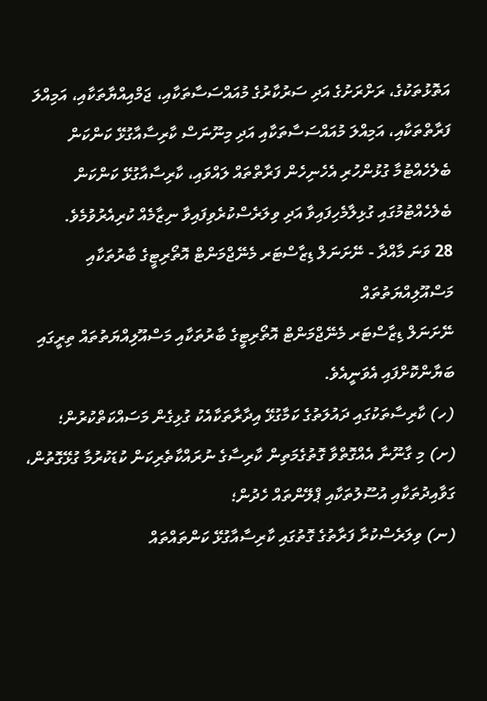އަތޮޅުތަކުގެ، ރަށްރަށުގެ އަދި ސަރުކާރުގެ މުއައްސަސާތަކާއި، ޖަމްއިއްޔާތަކާއި، އަމިއްލަ ފަރާތްތަކާއި، އަމިއްލަ މުއައްސަސާތަކާއި އަދި މިނޫނަސް ކާރިސާއާގުޅޭ ކަންކަން ބެލެހެއްޓުމާ ގުޅުންހުރި އެހެނިހެން ފަރާތްތައް ލައްވައި، ކާރިސާއާގުޅޭ ކަންކަން ބެލެހެއްޓުމުގައި ގުޅިލާމެހިފައިވާ އަދި ވިލަރެސްކުރެވިފައިވާ ނިޒާމެއް ކުރިއެރުވުމެވެ.
28 ވަނަ މާއްދާ - ނޭށަނަލް ޑިޒާސްޓަރ މެނޭޖްމަންޓް އޮތޯރިޓީގެ ބާރުތަކާއި މަސްއޫލިއްޔަތުތައް
ނޭށަނަލް ޑިޒާސްޓަރ މެނޭޖްމަންޓް އޮތޯރިޓީގެ ބާރުތަކާއި މަސްއޫލިއްޔަތުތައް ތިރީގައި ބަޔާންކޮށްފައި އެވަނީއެވެ.
(ހ) ކާރިސާތަކުގައި ދައުލަތުގެ ކަމާގުޅޭ އިދާރާތަކާއެކު ގުޅިގެން މަސައްކަތްކުރުން؛
(ށ) މި ގާނޫނާ އެއްގޮތްވާ ގޮތުގެމަތިން ކާރިސާގެ ނުރައްކާތެރިކަން ކުޑަކުރުމާ ގުޅޭގޮތުން، ގަވާއިދުތަކާއި އުސޫލުތަކާއި ޕްލޭންތައް ހެދުން؛
(ނ) ވިލަރެސްކުރާ ފަރާތުގެ ގޮތުގައި ކާރިސާއާގުޅޭ ކަންތައްތައް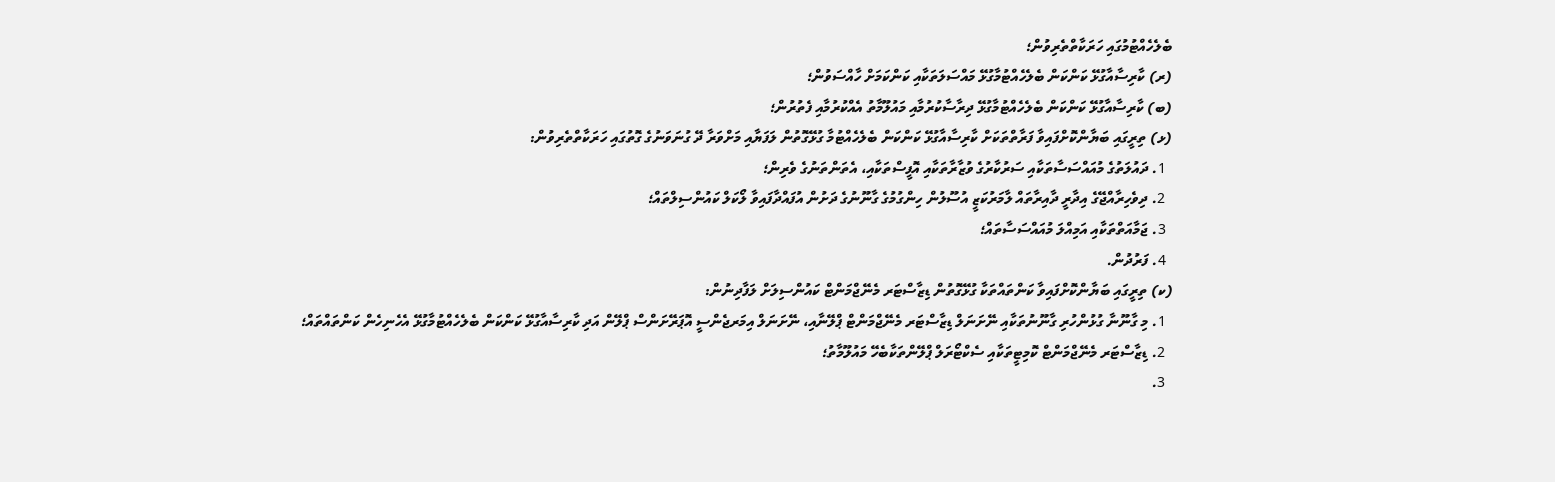ބެލެހެއްޓުމުގައި ހަރަކާތްތެރިވުން؛
(ރ) ކާރިސާއާގުޅޭ ކަންކަން ބެލެހެއްޓުމާގުޅޭ މައްސަލަތަކާއި ކަންކަމަށް ހާއްސަވުން؛
(ބ) ކާރިސާއާގުޅޭ ކަންކަން ބެލެހެއްޓުމާގުޅޭ ދިރާސާކުރުމާއި މައުލޫމާތު އެއްކުރުމާއި ފެތުރުން؛
(ޅ) ތިރީގައި ބަޔާންކޮށްފައިވާ ފަރާތްތަކަށް ކާރިސާއާގުޅޭ ކަންކަން ބެލެހެއްޓުމާ ގުޅޭގޮތުން ލަފަޔާއި މަށްވަރާ ދޭ ގުނަވަނުގެ ގޮތުގައި ހަރަކާތްތެރިވުން:
  1. ދައުލަތުގެ މުއައްސަސާތަކާއި ސަރުކާރުގެ ވުޒާރާތަކާއި އޮފީސްތަކާއި، އެތަންތަނުގެ ވެރިން؛
  2. ދިވެހިރާއްޖޭގެ އިދާރީ ދާއިރާތައް ލާމަރުކަޒީ އުސޫލުން ހިންގުމުގެ ގާނޫނުގެ ދަށުން އުފައްދާފައިވާ ލޯކަލް ކައުންސިލްތައް؛
  3. ޖަމާއަތްތަކާއި އަމިއްލަ މުއައްސަސާތައް؛
  4. ފަރުދުން.
(ކ) ތިރީގައި ބަޔާންކޮށްފައިވާ ކަންތައްތަކާ ގުޅޭގޮތުން ޑިޒާސްޓަރ މެނޭޖްމަންޓް ކައުންސިލަށް ލަފާދިނުން:
  1. މި ގާނޫނާ ގުޅުންހުރި ގާނޫނުތަކާއި ނޭށަނަލް ޑިޒާސްޓަރ މެނޭޖްމަންޓް ޕްލޭނާއި، ނޭށަނަލް އިމަރޖެންސީ އޮޕަރޭށަންސް ޕްލޭން އަދި ކާރިސާއާގުޅޭ ކަންކަން ބެލެހެއްޓުމާގުޅޭ އެހެނިހެން ކަންތައްތައް؛
  2. ޑިޒާސްޓަރ މެނޭޖްމަންޓް ކޮމިޓީތަކާއި ސެކްޓޯރަލް ޕްލޭންތަކާބެހޭ މައުލޫމާތު؛
  3.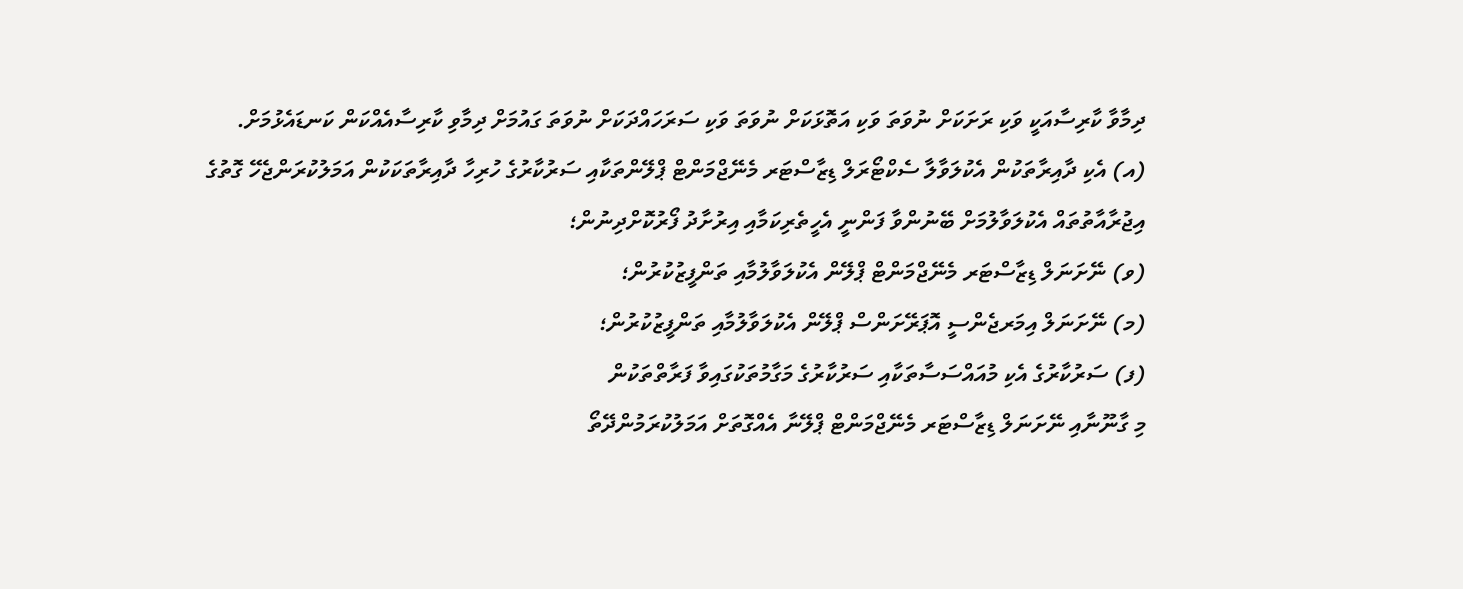ދިމާވާ ކާރިސާއަކީ ވަކި ރަށަކަށް ނުވަތަ ވަކި އަތޮޅަކަށް ނުވަތަ ވަކި ސަރަހައްދަކަށް ނުވަތަ ގައުމަށް ދިމާވި ކާރިސާއެއްކަން ކަނޑައެޅުމަށް.
(އ) އެކި ދާއިރާތަކުން އެކުލަވާލާ ސެކްޓޯރަލް ޑިޒާސްޓަރ މެނޭޖްމަންޓް ޕްލޭންތަކާއި ސަރުކާރުގެ ހުރިހާ ދާއިރާތަކަކުން އަމަލުކުރަންޖެހޭ ގޮތުގެ އިޖުރާއާތުތައް އެކުލަވާލުމަށް ބޭނުންވާ ފަންނީ އެހީތެރިކަމާއި އިރުށާދު ފޯރުކޮށްދިނުން؛
(ވ) ނޭށަނަލް ޑިޒާސްޓަރ މެނޭޖްމަންޓް ޕްލޭން އެކުލަވާލުމާއި ތަންފީޒުކުރުން؛
(މ) ނޭށަނަލް އިމަރޖެންސީ އޮޕަރޭށަންސް ޕްލޭން އެކުލަވާލުމާއި ތަންފީޒުކުރުން؛
(ފ) ސަރުކާރުގެ އެކި މުއައްސަސާތަކާއި ސަރުކާރުގެ މަގާމުތަކުގައިވާ ފަރާތްތަކުން
މި ގާނޫނާއި ނޭށަނަލް ޑިޒާސްޓަރ މެނޭޖްމަންޓް ޕްލޭނާ އެއްގޮތަށް އަމަލުކުރަމުންދޭތޯ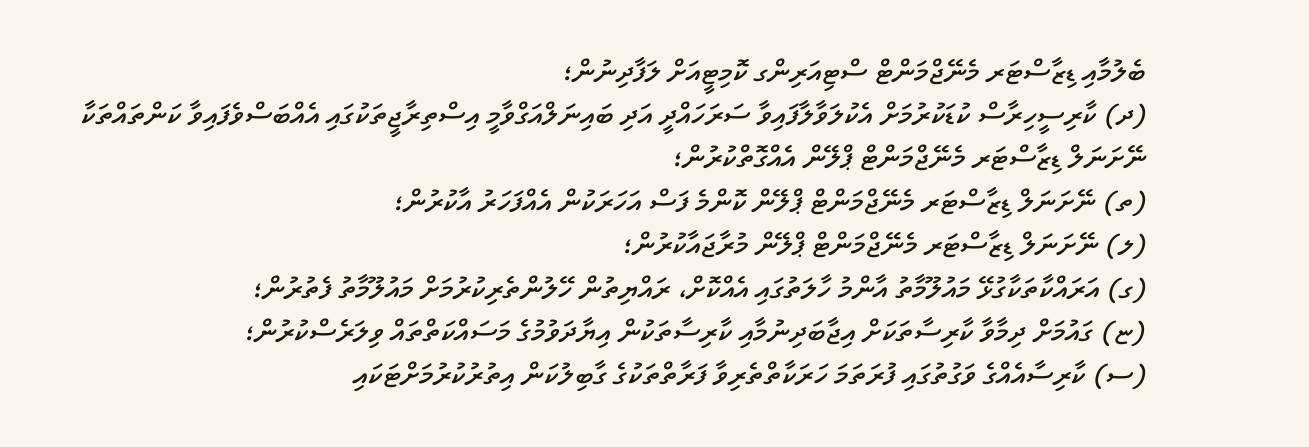ބެލުމާއި ޑިޒާސްޓަރ މެނޭޖްމަންޓް ސްޓިއަރިންގ ކޮމިޓީއަށް ލަފާދިނުން؛
(ދ) ކާރިސީހިރާސް ކުޑަކުރުމަށް އެކުލަވާލާފައިވާ ސަރަހައްދީ އަދި ބައިނަލްއަގްވާމީ އިސްތިރާޖީތަކުގައި އެއްބަސްވެފައިވާ ކަންތައްތަކާ ނޭށަނަލް ޑިޒާސްޓަރ މެނޭޖްމަންޓް ޕްލޭން އެއްގޮތްކުރުން؛
(ތ) ނޭށަނަލް ޑިޒާސްޓަރ މެނޭޖްމަންޓް ޕްލޭން ކޮންމެ ފަސް އަހަރަކުން އެއްފަހަރު އާކުރުން؛
(ލ) ނޭށަނަލް ޑިޒާސްޓަރ މެނޭޖްމަންޓް ޕްލޭން މުރާޖައާކުރުން؛
(ގ) އަރައްކާތަކާގުޅޭ މައުލޫމާތު އާންމު ހާލަތުގައި އެއްކޮށް، ރައްޔިތުން ހޭލުންތެރިކުރުމަށް މައުލޫމާތު ފެތުރުން؛
(ޏ) ގައުމަށް ދިމާވާ ކާރިސާތަކަށް އިޖާބަދިނުމާއި ކާރިސާތަކުން އިޔާދަވުމުގެ މަސައްކަތްތައް ވިލަރެސްކުރުން؛
(ސ) ކާރިސާއެއްގެ ވަގުތުގައި ފުރަތަމަ ހަރަކާތްތެރިވާ ފަރާތްތަކުގެ ގާބިލުކަން އިތުރުކުރުމަށްޓަކައި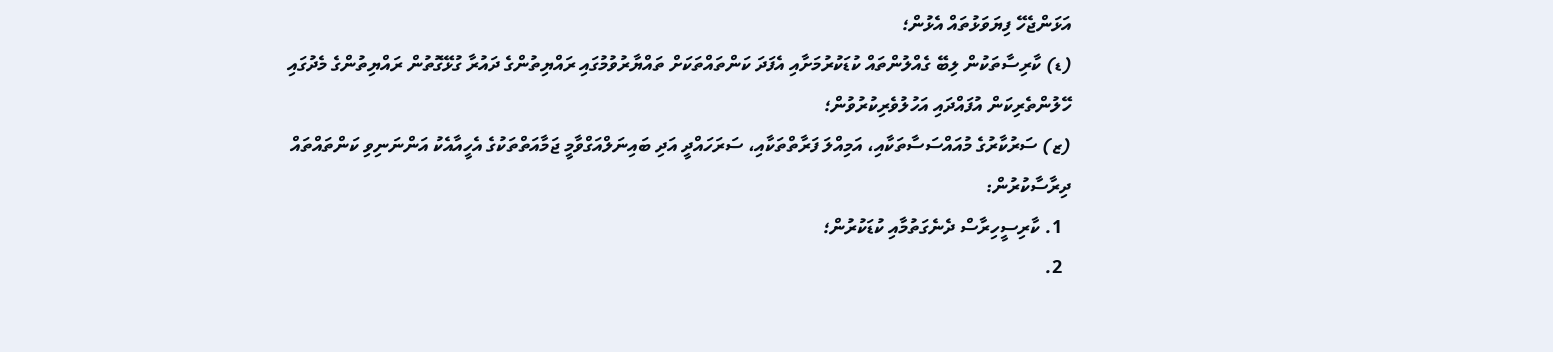އަޅަންޖެހޭ ފިޔަވަޅުތައް އެޅުން؛
(ޑ) ކާރިސާތަކުން ލިބޭ ގެއްލުންތައް ކުޑަކުރުމަށާއި އެފަދަ ކަންތައްތަކަށް ތައްޔާރުވުމުގައި ރައްޔިތުންގެ ދައުރާ ގުޅޭގޮތުން ރައްޔިތުންގެ މެދުގައި ހޭލުންތެރިކަން އުފައްދައި އަހުލުވެރިކުރުވުން؛
(ޒ) ސަރުކާރުގެ މުއައްސަސާތަކާއި، އަމިއްލަ ފަރާތްތަކާއި، ސަރަހައްދީ އަދި ބައިނަލްއަގްވާމީ ޖަމާއަތްތަކުގެ އެހީއާއެކު އަންނަނިވި ކަންތައްތައް ދިރާސާކުރުން:
  1. ކާރިސީހިރާސް ދެނެގަތުމާއި ކުޑަކުރުން؛
  2.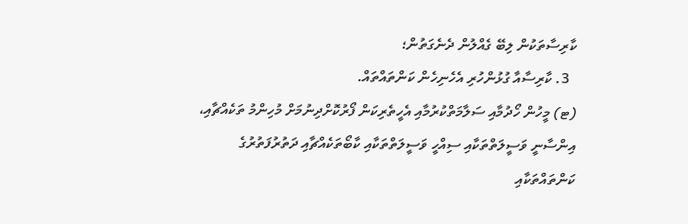ކާރިސާތަކުން ލިބޭ ގެއްލުން ދެނެގަތުން؛
  3. ކާރިސާއާ ގުޅުންހުރި އެހެނިހެން ކަންތައްތައް.
(ޓ) މީހުން ހޯދުމާއި ސަލާމަތްކުރުމާއި އެހީތެރިކަން ފޯރުކޮށްދިނުމަށް މުހިންމު ތަކެއްޗާއި، އިންސާނީ ވަސީލަތްތަކާއި ސިއްހީ ވަސީލަތްތަކާއި ކާބޯތަކެއްޗާއި ދަތުރުފަތުރުގެ ކަންތައްތަކާއި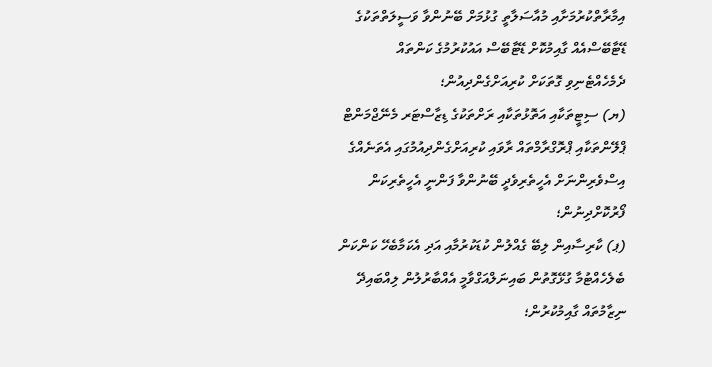އިމާރާތްކުރުމަށާއި މުއާސަލާތީ ގުޅުމަށް ބޭނުންވާ ވަސީލަތްތަކުގެ ޑޭޓާބޭސްއެއް ގާއިމުކޮށް ޑޭޓާބޭސް އައުކުރުމުގެ ކަންތައް ދެމެހެއްޓެނިވި ގޮތަކަށް ކުރިއަށްގެންދިއުން؛
(ޔ) ސިޓީތަކާއި އަތޮޅުތަކާއި ރަށްތަކުގެ ޑިޒާސްޓަރ މެނޭޖްމަންޓް ޕްލޭންތަކާއި ޕްރޮގްރާމްތައް ރާވައި ކުރިއަށްގެންދިއުމުގައި އެތަނެއްގެ އިސްވެރިންނަށް އެހީތެރިވެދީ ބޭނުންވާ ފަންނީ އެހީތެރިކަން ފޯރުކޮށްދިނުން؛
(ޕ) ކާރިސާއިން ލިބޭ ގެއްލުން ކުޑަކުރުމާއި އަދި އެކަމާބެހޭ ކަންކަން ބެލެހެއްޓުމާ ގުޅޭގޮތުން ބައިނަލްއަގްވާމީ އެއްބާރުލުން ލިއްބައިދޭ ނިޒާމުތައް ގާއިމުކުރުން؛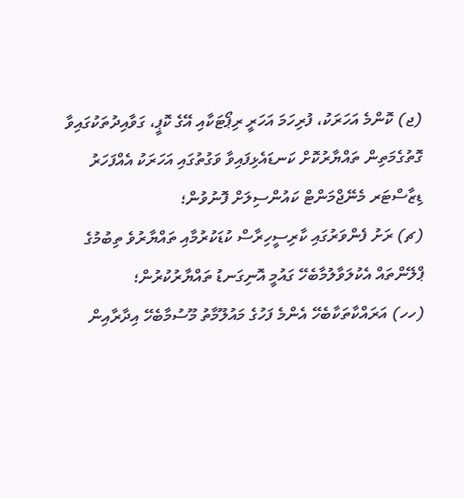(ޖ) ކޮންމެ އަހަރަކު، ފުރިހަމަ އަހަރީ ރިޕޯޓަކާއި އޭގެ ކޮޕީ، ގަވާއިދުތަކުގައިވާ ގޮތުގެމަތިން ތައްޔާރުކޮށް ކަނޑައެޅިފައިވާ ވަގުތުގައި އަހަރަކު އެއްފަހަރު ޑިޒާސްޓަރ މެނޭޖްމަންޓް ކައުންސިލަށް ފޮނުވުން؛
(ޗ) ރަށު ފެންވަރުގައި ކާރިސީހިރާސް ކުޑަކުރުމާއި ތައްޔާރުވެ ތިބުމުގެ ޕްލޭންތައް އެކުލަވާލުމާބެހޭ ގައުމީ އޮނިގަނޑު ތައްޔާރުކުރުން؛
(ހހ) އަރައްކާތަކާބެހޭ އެންމެ ފަހުގެ މައުލޫމާތު މޫސުމާބެހޭ އިދާރާއިން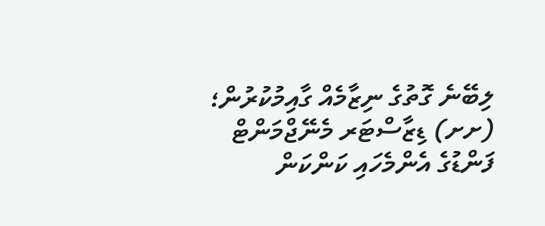ލިބޭނެ ގޮތުގެ ނިޒާމެއް ގާއިމުކުރުން؛
(ށށ) ޑިޒާސްޓަރ މެނޭޖްމަންޓް ފަންޑުގެ އެންމެހައި ކަންކަން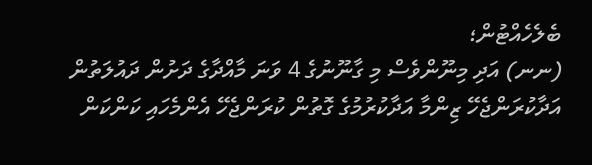ބެލެހެއްޓުން؛
(ނނ) އަދި މިނޫންވެސް މި ގާނޫނުގެ 4 ވަނަ މާއްދާގެ ދަށުން ދައުލަތުން އަދާކުރަންޖެހޭ ޒިންމާ އަދާކުރުމުގެ ގޮތުން ކުރަންޖެހޭ އެންމެހައި ކަންކަން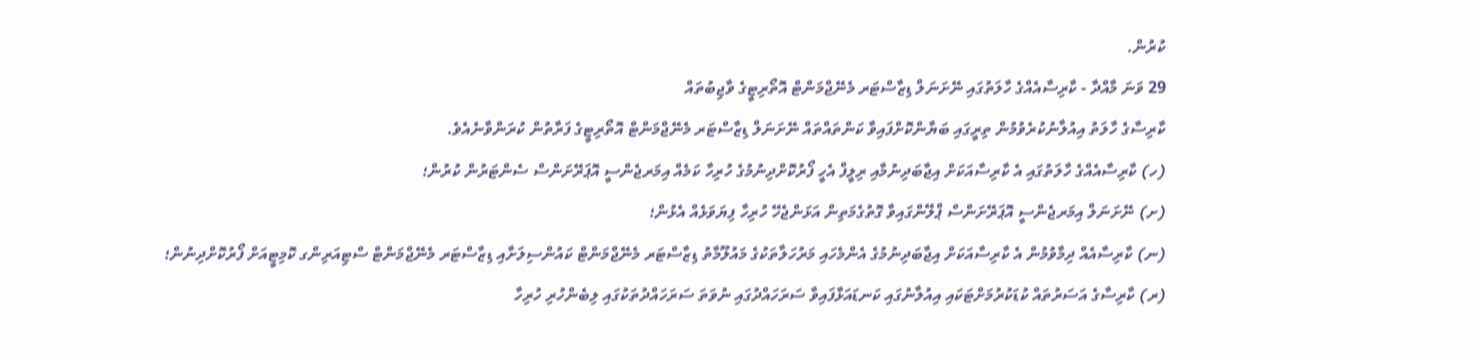ކުރުން.
29 ވަނަ މާއްދާ - ކާރިސާއެއްގެ ހާލަތުގައި ނޭށަނަލް ޑިޒާސްޓަރ މެނޭޖްމަންޓް އޮތޯރިޓީގެ ވާޖިބުތައް
ކާރިސާގެ ހާލަތު އިއުލާނުކުރެވުމުން ތިރީގައި ބަޔާންކޮށްފައިވާ ކަންތައްތައް ނޭށަނަލް ޑިޒާސްޓަރ މެނޭޖްމަންޓް އޮތޯރިޓީގެ ފަރާތުން ކުރަންވާނެއެވެ.
(ހ) ކާރިސާއެއްގެ ހާލަތުގައި އެ ކާރިސާއަކަށް އިޖާބަދިނުމާއި ރިލީފް އެހީ ފޯރުކޮށްދިނުމުގެ ހުރިހާ ކަމެއް އިމަރޖެންސީ އޮޕަރޭށަންސް ސެންޓަރުން ކުރުން؛
(ށ) ނޭށަނަލް އިމަރޖެންސީ އޮޕަރޭށަންސް ޕްލޭންގައިވާ ގޮތުގެމަތިން އަޅަންޖެހޭ ހުރިހާ ފިޔަވަޅެއް އެޅުން؛
(ނ) ކާރިސާއެއް ދިމާވުމުން އެ ކާރިސާއަކަށް އިޖާބަދިނުމުގެ އެންމެހައި މަރުހަލާތަކުގެ މައުލޫމާތު ޑިޒާސްޓަރ މެނޭޖްމަންޓް ކައުންސިލަށާއި ޑިޒާސްޓަރ މެނޭޖްމަންޓް ސްޓިއަރިންގ ކޮމިޓީއަށް ފޯރުކޮށްދިނުން؛
(ރ) ކާރިސާގެ އަސަރުތައް ކުޑަކުރުމަށްޓަކައި އިއުލާނުގައި ކަނޑައަޅާފައިވާ ސަރަހައްދުގައި ނުވަތަ ސަރަހައްދުތަކުގައި ލިބެންހުރި ހުރިހާ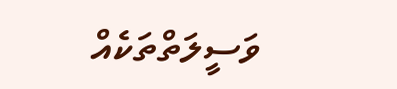ވަސީލަތްތަކެއް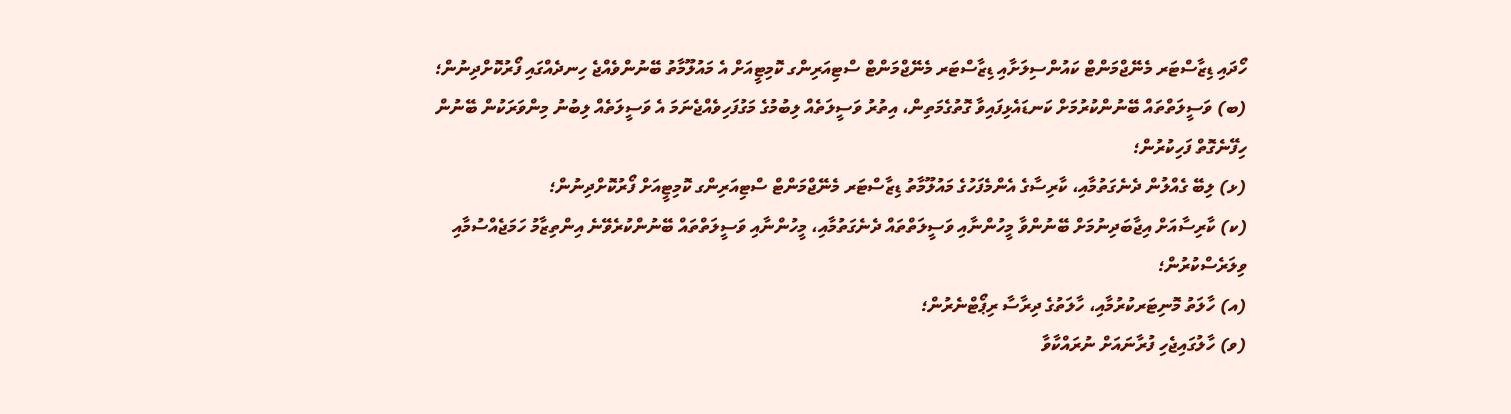ހޯދައި ޑިޒާސްޓަރ މެނޭޖްމަންޓް ކައުންސިލަށާއި ޑިޒާސްޓަރ މެނޭޖްމަންޓް ސްޓިއަރިންގ ކޮމިޓީއަށް އެ މައުލޫމާތު ބޭނުންވެއްޖެ ހިނދެއްގައި ފޯރުކޮށްދިނުން؛
(ބ) ވަސީލަތްތައް ބޭނުންކުރުމަށް ކަނޑައެޅިފައިވާ ގޮތުގެމަތިން، އިތުރު ވަސީލަތެއް ލިބުމުގެ މަގުފަހިވެއްޖެނަމަ އެ ވަސީލަތެއް ލިބުނު މިންވަރަކުން ބޭނުން ހިފޭނެގޮތް ފަހިކުރުން؛
(ޅ) ލިބޭ ގެއްލުން ދެނެގަތުމާއި، ކާރިސާގެ އެންމެފަހުގެ މައުލޫމާތު ޑިޒާސްޓަރ މެނޭޖްމަންޓް ސްޓިއަރިންގ ކޮމިޓީއަށް ފޯރުކޮށްދިނުން؛
(ކ) ކާރިސާއަށް އިޖާބަދިނުމަށް ބޭނުންވާ މީހުންނާއި ވަސީލަތްތައް ދެނެގަތުމާއި، މީހުންނާއި ވަސީލަތްތައް ބޭނުންކުރެވޭނެ އިންތިޒާމު ހަމަޖެއްސުމާއި ވިލަރެސްކުރުން؛
(އ) ހާލަތު މޮނިޓަރކުރުމާއި، ހާލަތުގެ ދިރާސާ ރިޕޯޓްނެރުން؛
(ވ) ހާލުގައިޖެހި ފުރާނައަށް ނުރައްކާވާ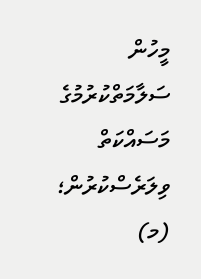މީހުން ސަލާމަތްކުރުމުގެ މަސައްކަތް ވިލަރެސްކުރުން؛
(މ)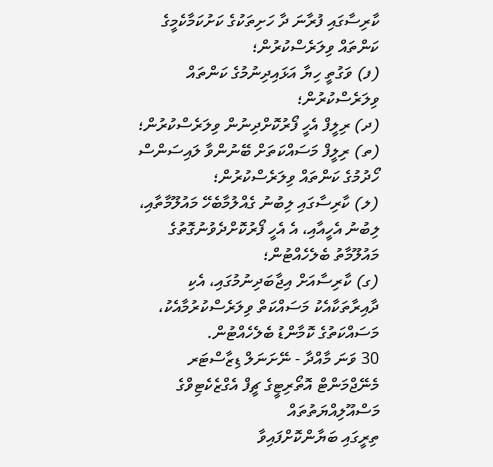ކާރިސާގައި ފުރާނަ ދާ ހަށިތަކުގެ ކަށުކަމާކެމީގެ ކަންތައް ވިލަރެސްކުރުން؛
(ފ) ވަގުތީ ހިޔާ އަޅައިދިނުމުގެ ކަންތައް ވިލަރެސްކުރުން؛
(ދ) ރިލީފް އެހީ ފޯރުކޮށްދިނުން ވިލަރެސްކުރުން؛
(ތ) ރިލީފް މަސައްކަތަށް ބޭނުންވާ ލައިސަންސް ހޯދުމުގެ ކަންތައް ވިލަރެސްކުރުން؛
(ލ) ކާރިސާގައި ލިބުނު ގެއްލުމާބެހޭ މައުލޫމާތާއި، ލިބުނު އެހީއާއި، އެ އެހީ ފޯރުކޮށްދެވުނުގޮތުގެ މައުލޫމާތު ބެލެހެއްޓުން؛
(ގ) ކާރިސާއަށް އިޖާބަދިނުމުގައި، އެކި ދާއިރާތަކާއެކު މަސައްކަތް ވިލަރެސްކުރުމާއެކު، މަސައްކަތުގެ ކޮމާންޑު ބެލެހެއްޓުން.
30 ވަނަ މާއްދާ - ނޭށަނަލް ޑިޒާސްޓަރ މެނޭޖްމަންޓް އޮތޯރިޓީގެ ޗީފް އެގްޒެކެޓިވްގެ މަސްއޫލިއްޔަތުތައް
ތިރީގައި ބަޔާންކޮށްފައިވާ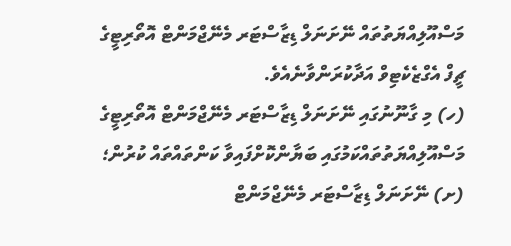މަސްއޫލިއްޔަތުތައް ނޭށަނަލް ޑިޒާސްޓަރ މެނޭޖްމަންޓް އޮތޯރިޓީގެ ޗީފް އެގްޒެކެޓިވް އަދާކުރަންވާނެއެވެ.
(ހ) މި ގާނޫނުގައި ނޭށަނަލް ޑިޒާސްޓަރ މެނޭޖްމަންޓް އޮތޯރިޓީގެ މަސްއޫލިއްޔަތުތައްކަމުގައި ބަޔާންކޮށްފައިވާ ކަންތައްތައް ކުރުން؛
(ށ) ނޭށަނަލް ޑިޒާސްޓަރ މެނޭޖްމަންޓް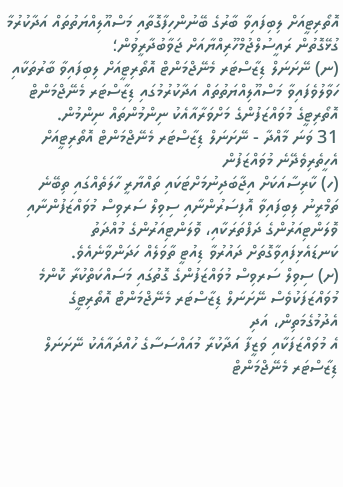އޮތޯރިޓީއަށް ލިބިފައިވާ ބާރުގެ ބޭނުންހިފާގޮތާއި މަސްއޫލިއްޔަތުތައް އަދާކުރުމާ ގުޅޭގޮތުން ރައީސުލްޖުމްހޫރިއްޔާއަށް ޖަވާބުދާރީވުން؛
(ނ) ނޭށަނަލް ޑިޒާސްޓަރ މެނޭޖްމަންޓް އޮތޯރިޓީއަށް ލިބިފައިވާ ބާރުތަކާއި ހަވާލުވެފައިވާ މަސްއޫލިއްޔަތުތައް އަދާކުރުމުގައި ޑިޒާސްޓަރ މެނޭޖްމަންޓް އޮތޯރިޓީގެ މުވައްޒަފުންގެ މަށްވަރާއާއެކު ނިންމުންތައް ނިންމުން.
31 ވަނަ މާއްދާ - ނޭށަނަލް ޑިޒާސްޓަރ މެނޭޖްމަންޓް އޮތޯރިޓީއަށް އެހީތެރިވެދޭނެ މުވައްޒަފުން
(ހ) ކާރިސާއަކަށް އިޖާބަދިނުމަށްޓަކައި ތައްޔާރީ ހާލަތެއްގައި ތިބޭނެ ތަމްރީނު ލިބިފައިވާ އޮފިސަރުންނާއި ސިވިލް ސަރވިސް މުވައްޒަފުންނާއި ވޮލަންޓިއަރުންގެ ދަފްތަރަކާއި، ވޮލަންޓިއަރުންގެ މުއްދަތު ކަނޑައެޅިފައިވާގޮތަށް ދައުރުވާ ޑިއުޓީ ތާވަލެއް ހަދަންވާނެއެވެ.
(ށ) ސިވިލް ސަރވިސް މުވައްޒަފުންގެ ގޮތުގައި މަސައްކަތްކުރާ ކޮންމެ މުވައްޒަފަކުވެސް ނޭށަނަލް ޑިޒާސްޓަރ މެނޭޖްމަންޓް އޮތޯރިޓީގެ އެދުމުގެމަތިން، އަދި
އެ މުވައްޒަފަކާއި ވަޒީފާ އަދާކުރާ މުއައްސަސާގެ ހުއްދައާއެކު ނޭށަނަލް ޑިޒާސްޓަރ މެނޭޖްމަންޓް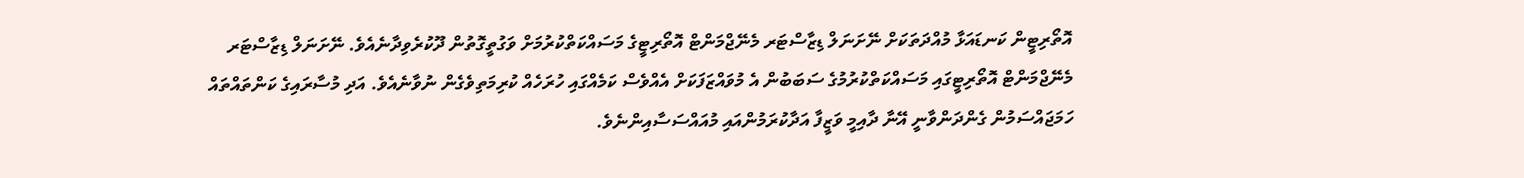އޮތޯރިޓީން ކަނޑައަޅާ މުއްދަތަކަށް ނޭށަނަލް ޑިޒާސްޓަރ މެނޭޖްމަންޓް އޮތޯރިޓީގެ މަސައްކަތްކުރުމަށް ވަގުތީގޮތުން ދޫކުރެވިދާނެއެވެ. ނޭށަނަލް ޑިޒާސްޓަރ މެނޭޖްމަންޓް އޮތޯރިޓީގައި މަސައްކަތްކުރުމުގެ ސަބަބުން އެ މުވައްޒަފަކަށް އެއްވެސް ކަމެއްގައި ހުރަހެއް ކުރިމަތިވެގެން ނުވާނެއެވެ. އަދި މުސާރައިގެ ކަންތައްތައް ހަމަޖައްސަމުން ގެންދަންވާނީ އޭނާ ދާއިމީ ވަޒީފާ އަދާކުރަމުންއައި މުއައްސަސާއިންނެވެ.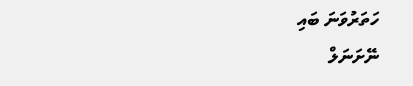ހަތަރުވަނަ ބައި
ނޭށަނަލް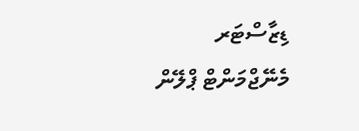ޑިޒާސްޓަރ މެނޭޖްމަންޓް ޕްލޭން